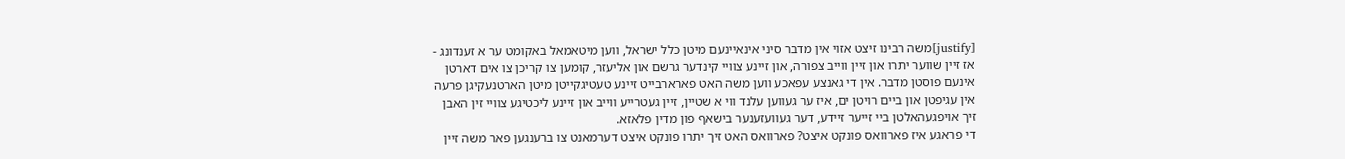[justify]משה רבינו זיצט אזוי אין מדבר סיני אינאיינעם מיטן כלל ישראל, ווען מיטאמאל באקומט ער א זענדונג - אז זיין שווער יתרו און זיין ווייב צפורה, און זיינע צוויי קינדער גרשם און אליעזר, קומען צו קריכן צו אים דארטן אינעם פוסטן מדבר. אין די גאנצע עפאכע ווען משה האט פארארבייט זיינע טעטיגקייטן מיטן הארטנעקיגן פרעה אין עגיפטן און ביים רויטן ים, איז ער געווען עלנד ווי א שטיין, זיין געטרייע ווייב און זיינע ליכטיגע צוויי זין האבן זיך אויפגעהאלטן ביי זייער זיידע, דער געוועזענער בישאף פון מדין פלאזא.
די פראגע איז פארוואס פונקט איצט? פארוואס האט זיך יתרו פונקט איצט דערמאנט צו ברענגען פאר משה זיין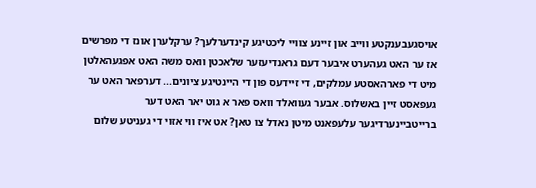אויסגעבענקטע ווייב און זיינע צוויי ליכטיגע קינדערלעך? ערקלערן אונז די מפרשים אז ער האט געהערט איבער דעם גראנדיעזער שלאכטן וואס משה האט אפגעהאלטן מיט די פארהאסטע עמלקים, די זיידעס פון די היינטיגע ציונים... דערפאר האט ער געפאסט זיין באשלוס. אבער געוואלד וואס פאר א גוט יאר האט דער ברייטביינערדיגער עלעפאנט מיטן נאדל צו טאן? אט איז ווי אזוי די געניטע שלום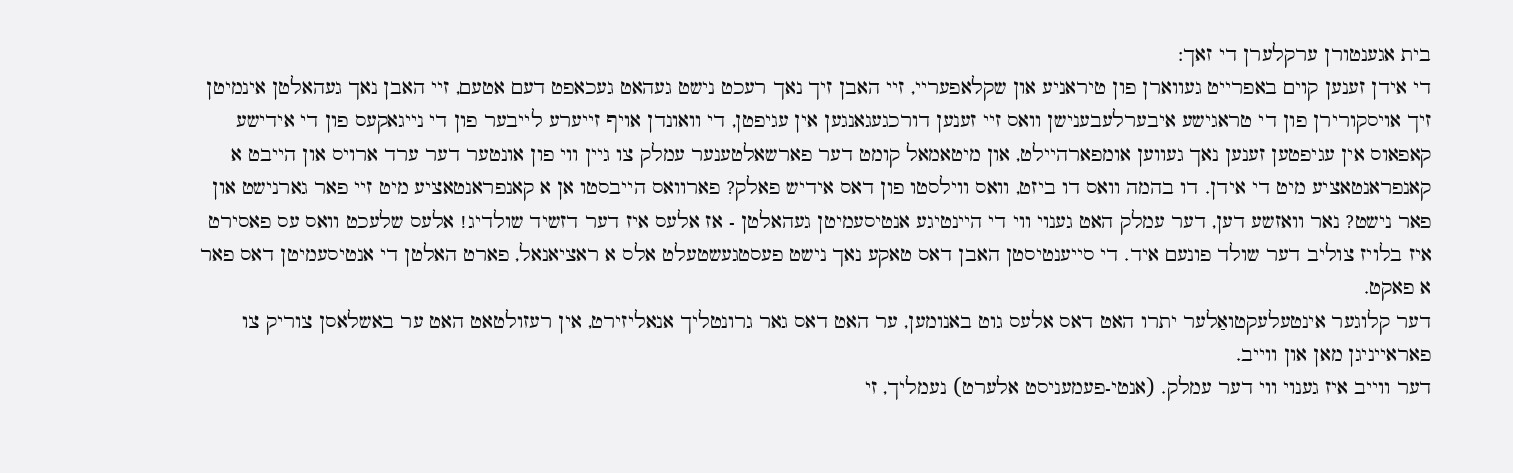בית אגענטורן ערקלערן די זאך:
די אידן זענען קוים באפרייט געווארן פון טיראניע און שקלאפעריי, זיי האבן זיך נאך רעכט נישט געהאט געכאפט דעם אטעם, זיי האבן נאך געהאלטן אינמיטן זיך אויסקורירן פון די טראגישע איבערלעבענישן וואס זיי זענען דורכגעגאנגען אין עגיפטן, די וואונדן אויף זייערע לייבער פון די נייגאקעס פון די אידישע קאפאוס אין עגיפטען זענען נאך געווען אומפארהיילט, און מיטאמאל קומט דער פארשאלטענער עמלק צו גיין ווי פון אונטער דער ערד ארויס און הייבט א קאנפראנטאציע מיט די אידן. דו בהמה וואס דו ביזט, וואס ווילסטו פון דאס אידיש פאלק? פארוואס הייבסטו אן א קאנפראנטאציע מיט זיי פאר גארנישט און פאר נישט? נאר וואזשע דען, דער עמלק האט גענוי ווי די היינטיגע אנטיסעמיטן געהאלטן - אז אלעס איז דער דזשיד שולדיג! אלעס שלעכט וואס עס פאסירט איז בלויז צוליב דער שולד פונעם איד. די סייענטיסטן האבן דאס טאקע נאך נישט פעסטגעשטעלט אלס א ראציאנאל, פארט האלטן די אנטיסעמיטן דאס פאר א פאקט.
דער קלוגער אינטעלעקטואַלער יתרו האט דאס אלעס גוט באנומען, ער האט דאס גאר גרונטליך אנאליזירט, אין רעזולטאט האט ער באשלאסן צוריק צו פאראייניגן מאן און ווייב.
דער ווייב איז גענוי ווי דער עמלק. (אנטי-פעמעניסט אלערט) נעמליך, זי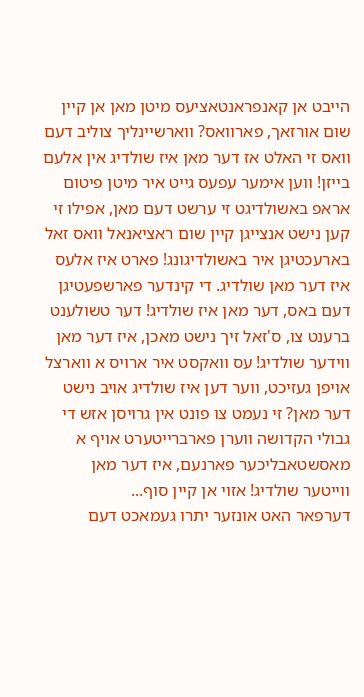הייבט אן קאנפראנטאציעס מיטן מאן אן קיין שום אורזאך, פארוואס? ווארשיינליך צוליב דעם וואס זי האלט אז דער מאן איז שולדיג אין אלעם בייזן! ווען אימער עפעס גייט איר מיטן פיטום אראפ באשולדיגט זי ערשט דעם מאן, אפילו זי קען נישט אנצייגן קיין שום ראציאנאל וואס זאל בארעכטיגן איר באשולדיגונג! פארט איז אלעס איז דער מאן שולדיג. די קינדער פארשפעטיגן דעם באס, דער מאן איז שולדיג! דער טשולענט ברענט צו, ס'זאל זיך נישט מאכן, איז דער מאן ווידער שולדיג! עס וואקסט איר ארויס א ווארצל אויפן געזיכט, ווער דען איז שולדיג אויב נישט דער מאן? זי נעמט צו פונט אין גרויסן אזש די גבולי הקדושה ווערן פארברייטערט אויף א מאסשטאבליכער פארנעם, איז דער מאן ווייטער שולדיג! אזוי אן קיין סוף...
דערפאר האט אונזער יתרו געמאכט דעם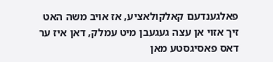פאלגענדעם קאלקולאציע, אז אויב משה האט זיך אזוי אן עצה געגעבן מיט עמלק, דאן איז ער דאס פאסיגסטע מאן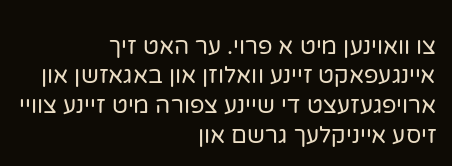צו וואוינען מיט א פרוי. ער האט זיך איינגעפאקט זיינע וואלוזן און באגאזשן און ארויפגעזעצט די שיינע צפורה מיט זיינע צוויי זיסע אייניקלעך גרשם און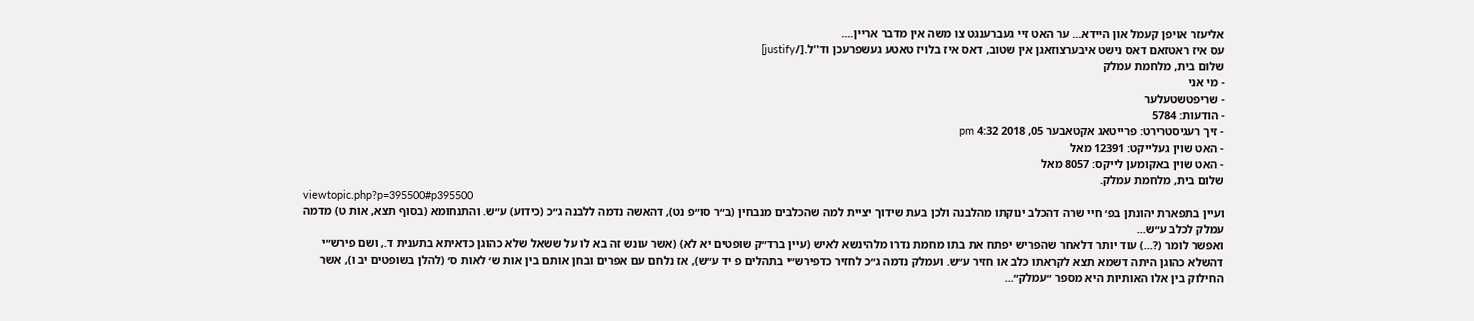אליעזר אויפן קעמל און היידא... ער האט זיי געברענגט צו משה אין מדבר אריין....
עס איז ראטזאם דאס נישט איבערצוזאגן אין שטוב, דאס איז בלויז טאטע געשפרעכן וד''ל.[/justify]
שלום בית, מלחמת עמלק
- מי אני
- שריפטשטעלער
- הודעות: 5784
- זיך רעגיסטרירט: פרייטאג אקטאבער 05, 2018 4:32 pm
- האט שוין געלייקט: 12391 מאל
- האט שוין באקומען לייקס: 8057 מאל
שלום בית, מלחמת עמלק.
viewtopic.php?p=395500#p395500
ועיין בתפארת יהונתן בפ׳ חיי שרה דהכלב ינוקתו מהלבנה ולכן בעת שידוך יציית למה שהכלבים מנבחין (ב״ר סו״פ נט), דהאשה נדמה ללבנה ג״כ (כידוע) ע״ש. והתנחומא (בסוף תצא, אות ט) מדמה עמלק לכלב ע״ש...
ואפשר לומר (?...) עוד יותר דלאחר שהפריש יפתח את בתו מחמת נדרו מלהינשא לאיש (עיין ברד״ק שופטים יא לא) (אשר עונש זה בא לו על ששאל שלא כהוגן כדאיתא בתענית ד., ושם פירש״י דהשלא כהוגן היתה דשמא תצא לקראתו כלב או חזיר ע״ש. ועמלק נדמה ג״כ לחזיר כדפירש״י בתהלים פ יד ע״ש), אז נלחם עם אפרים ובחן אותם בין אות ש׳ לאות ס׳ (להלן בשופטים יב ו), אשר החילוק בין אלו האותיות היא מספר ״עמלק״...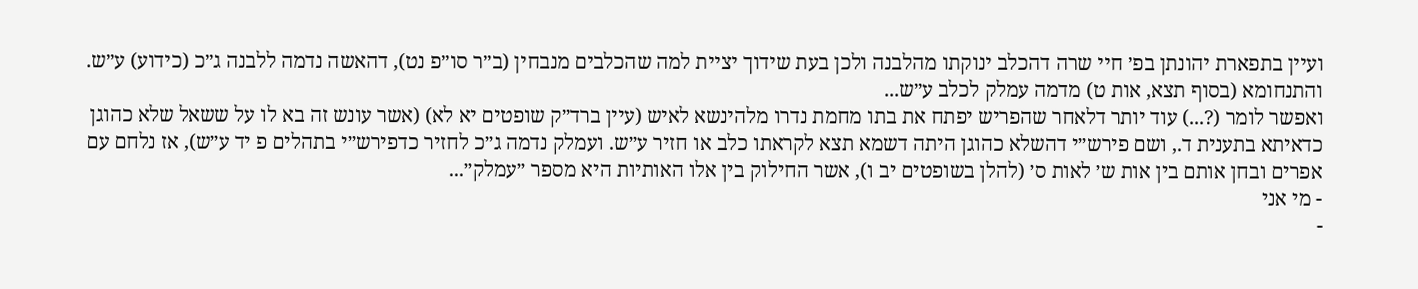ועיין בתפארת יהונתן בפ׳ חיי שרה דהכלב ינוקתו מהלבנה ולכן בעת שידוך יציית למה שהכלבים מנבחין (ב״ר סו״פ נט), דהאשה נדמה ללבנה ג״כ (כידוע) ע״ש. והתנחומא (בסוף תצא, אות ט) מדמה עמלק לכלב ע״ש...
ואפשר לומר (?...) עוד יותר דלאחר שהפריש יפתח את בתו מחמת נדרו מלהינשא לאיש (עיין ברד״ק שופטים יא לא) (אשר עונש זה בא לו על ששאל שלא כהוגן כדאיתא בתענית ד., ושם פירש״י דהשלא כהוגן היתה דשמא תצא לקראתו כלב או חזיר ע״ש. ועמלק נדמה ג״כ לחזיר כדפירש״י בתהלים פ יד ע״ש), אז נלחם עם אפרים ובחן אותם בין אות ש׳ לאות ס׳ (להלן בשופטים יב ו), אשר החילוק בין אלו האותיות היא מספר ״עמלק״...
- מי אני
-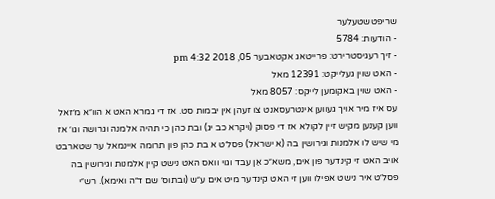שריפטשטעלער
- הודעות: 5784
- זיך רעגיסטרירט: פרייטאג אקטאבער 05, 2018 4:32 pm
- האט שוין געלייקט: 12391 מאל
- האט שוין באקומען לייקס: 8057 מאל
עס איז מיר אויך געווען אינטרעסאנט צו זעהן אין יבמות סט. אז די גמרא האט א הוו״א מ׳זאל ווען קענען מקיש זיין לקולא אז די פסוק (ויקרא כב יג) ובת כהן כי תהיה אלמנה וגרושה וגו׳ אז מי שיש לו אלמנות וגירושין בה (א ישראל) פסל׳ט א בת כהן פון תרומה איינמאל ער שטארבט אויב האט זי קינדער פון אים, משא״כ אַן עבד וגוי וואס האט נישט קיין אלמנות וגירושין בה פסל׳ט איר נישט אפילו ווען זי האט קינדער מיט אים ע״ש (ובתוס׳ שם ד״ה ואימא). רש״י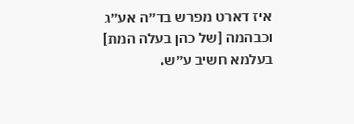איז דארט מפרש בד״ה אע״ג וכבהמה [של כהן בעלה המת] בעלמא חשיב ע״ש.